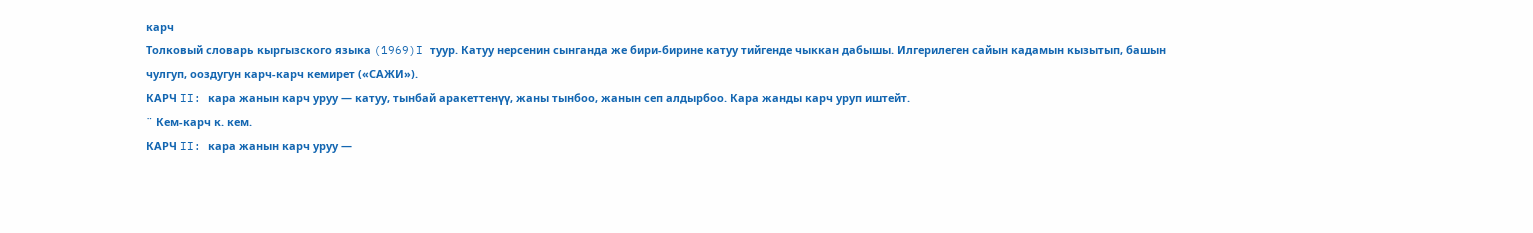карч
Толковый словарь кыргызского языка (1969)I туур. Катуу нерсенин сынганда же бири-бирине катуу тийгенде чыккан дабышы. Илгерилеген сайын кадамын кызытып, башын чулгуп, ооздугун карч-карч кемирет («САЖИ»).
КАРЧ II: кара жанын карч уруу — катуу, тынбай аракеттенүү, жаны тынбоо, жанын сеп алдырбоо. Кара жанды карч уруп иштейт.
¨ Кем-карч к. кем.
КАРЧ II: кара жанын карч уруу —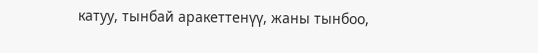катуу, тынбай аракеттенүү, жаны тынбоо,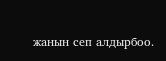жанын сеп алдырбоо.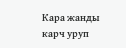Кара жанды карч уруп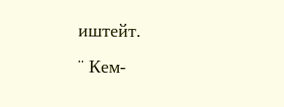иштейт.
¨ Кем-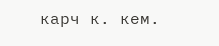карч к. кем.